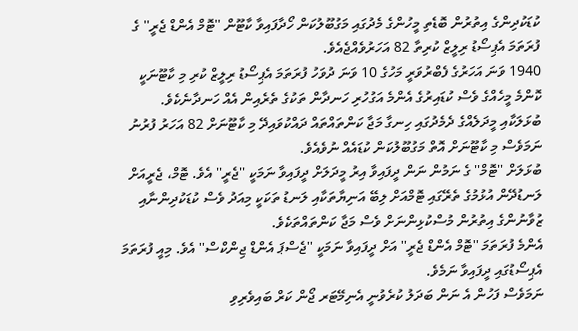ކުޑަކުދިންގެ އިތުރުން ބޮޑެތި މީހުންގެ މެދުގައި މަގުބޫލުކަން ހޯދާފައިވާ ކާޓޫން ''ޓޮމް އެންޑް ޖެރީ'' ގެ ފުރަތަމަ އެޕިސޯޑު ރިލީޒް ކުރިތާ 82 އަހަރުވެއްޖެއެވެ.
1940 ވަނަ އަހަރުގެ ފެބްރުވަރީ މަހުގެ 10 ވަނަ ދުވަހު ފުރަތަމަ އެޕިސޯޑު ރިލީޒް ކުރި މި ކާޓޫނަކީ ކޮންމެ މީހެއްގެ ވެސް ކުޑައިރުގެ އެންމެ އަގުހުރި ހަނދާން ތަކުގެ ތެރެއިން އެއް ހަނދާނެކެވެ.
ބުޅަލަކާއި މީދަލެއްގެ ދެމެދުގައި ހިނގާ މަޖާ ކަންތައްތައް ދައްކުވައިދޭ މި ކާޓޫނަށް 82 އަހަރު ފުރުނު ނަމަވެސް މި ކާޓޫނަށް އޮތް މަގުބޫލުކަން ކުޑައެއް ނުވެއެވެ.
ބުޅަލަށް ''ޓޮމް'' ގެ ނަމުން ނަން ދީފައިވާ އިރު މީދަލަށް ދީފައިވާ ނަމަކީ ''ޖެރީ'' އެވެ. ޓޮމް، ޖެރީއަށް ލަނޑުދޭން އުޅުމުގެ ތެރޭގައި ޓޮމްއަށް ލިބޭ އަނިޔާތަކާއި ލަނޑު ތަކަކީ މިއަދު ވެސް ކުޑަކުދިންނާއި ޒުވާނުންގެ އިތުރުން މުސްކުޅިންނަށް ވެސް މަޖާ ކަންތައްތަކެވެ.
އެންމެ ފުރަތަމަ ''ޓޮމް އެންޑް ޖެރީ'' އަށް ދީފައިވާ ނަމަކީ ''ޖެސްޕަ އެންޑް ޖިންކްސް'' އެވެ. މިއީ ފުރަތަމަ އެޕިސޯޑުގައި ދީފައިވާ ނަމެވެ.
ނަމަވެސް ފަހުން އެ ނަން ބަދަލު ކުރެވުނީ އެނިމޭޓަރ ޖޯން ކަރް ބައިވެރިވި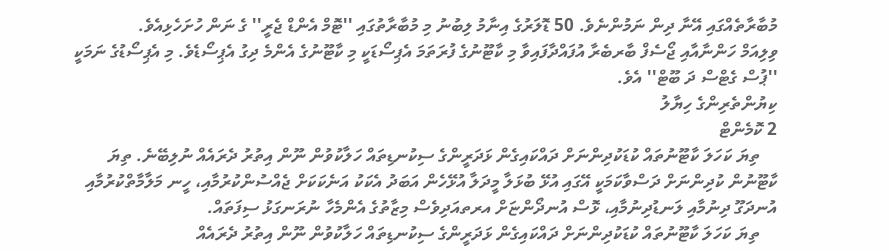މުބާރާތެއްގައި އޭނާ ދިން ނަމުންނެވެ. 50 ޑޮލަރުގެ އިނާމު ލިބުނު މި މުބާރާތުގައި ''ޓޮމް އެންޑް ޖެރީ'' ގެ ނަން ހުށަހެޅިއެވެ.
ވިލިއަމް ހަންނާއާއި ޖޯސެފް ބާރބެރާ އުފައްދާފައިވާ މި ކާޓޫނުގެ ފުރަތަމަ އެޕިސޯޑަކީ މި ކާޓޫނުގެ އެންމެ ދިގު އެޕިސޯޑެވެ. މި އެޕިސޯޑުގެ ނަމަކީ ''ޕުސް ގެޓްސް ދަ ބޫޓް'' އެވެ.
ކިޔުންތެރިންގެ ހިޔާލު
2 ކޮމެންޓް
    ތިޔަ ކަހަލަ ކާޓޫނުތައް ކުޑަކުދިންނަށް ދައްކައިގެން ޅަދަރީންގެ ސިކުނޑިތައް ހަލާކުވުން ނޫން އިތުރު ދެރައެއް ނުލިބޭނެ. ތިޔަ ކާޓޫނުން ކުދިންނަށް ދަސްވާކަމަކީ އޭގައި އުޅޭ ބުޅަލާ މީދަލާ އުޅޭހެން އަބަދު އެކަކު އަނެކަކަށް ޖެއްސުންކުރުމާއި، ހީނ މަލާމާތްކުރުމާއި އުނދަގޫ ދިނުމާއި ލަނޑުދިނުމާއި، ޅޮސް އުނދޯންޏަށް އރތއަދިވެސް މިޒާތުގެ އެންމެހާ ނުރަނގަޅު ސިފަތައް.
    ތިޔަ ކަހަލަ ކާޓޫނުތައް ކުޑަކުދިންނަށް ދައްކައިގެން ޅަދަރީންގެ ސިކުނޑިތައް ހަލާކުވުން ނޫން އިތުރު ދެރައެއް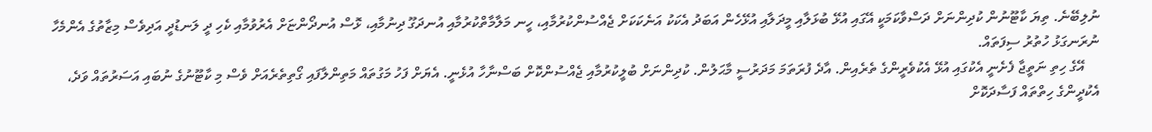ނުލިބޭނެ. ތިޔަ ކާޓޫނުން ކުދިންނަށް ދަސްވާކަމަކީ އޭގައި އުޅޭ ބުޅަލާއި މީދަލާއި އުޅޭހެން އަބަދު އެކަކު އަނެކަކަށް ޖެއްސުންކުރުމާއި، ހީނ މަލާމާތްކުރުމާއި އުނދަގޫ ދިނުމާއި، ޅޮސް އުނދޯންޏަށް އެރުވުމާއި ކެހި ދީ ލަނޑުދީ އަދިވެސް މިޒާތުގެ އެންމެހާ ނުރަނގަޅު ހުތުރު ސިފަތައް.
    އޭގެ ހިތި ނަތީޖާ ފެށެނީ އެކުގައި އުޅޭ އެކުވެރީންގެ ތެރެއިން. އާދެ ފުރަތަމަ މަދަރުސީ މާޙަލުން. ކުދިންނަށް ބުލީކުރުމާއި ޖެއްސުންކޮށް ބަސްނާހާ އުޅެނީ. އެޔަށް ފަހު މަގުތައް މަތިންލާފައި ގޯތިތެރެއަށް ވެސް މި ކާޓޫނުގެ ނުބައި އަސަރުތައް ވަދެ، އެކުދީންގެ ހިތްތައް ފަސާދަކޮށް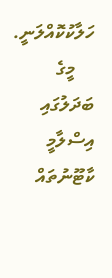ހަލާކުކޮއްލަނީ.
    މީގެ ބަދަލުގައި އިސްލާމީ ކާޓޫނުތައް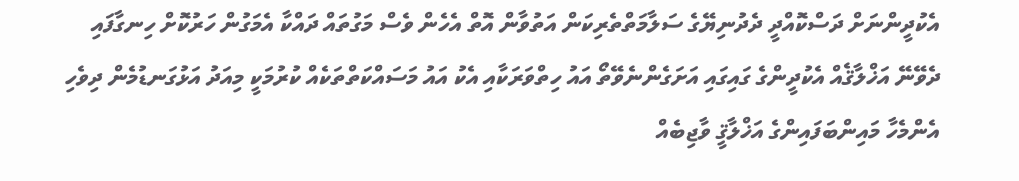އެކުދީންނަށް ދަސްކޮއްދީ ދެދުނިޔޭގެ ސަލާމަތްތެރިކަން އަތުވާން އޮތް އެހެން ވެސް މަގުތައް ދައްކާ އެމަގުން ހަރުކޮށް ހިނގާފައި ދެވޭނޭ އަޚްލާޤެއް އެކުދީންގެ ގައިގައި އަށަގެންނެވޭތޯ އައު ހިތްވަރަކާއި އެކު އައު މަސައްކަތްތަކެއް ކުރުމަކީ މިއަދު އަޅުގަނޑުމެން ދިވެހި އެންމެހާ މައިންބަފައިންގެ އަޚްލާޤީ ވާޖިބެއް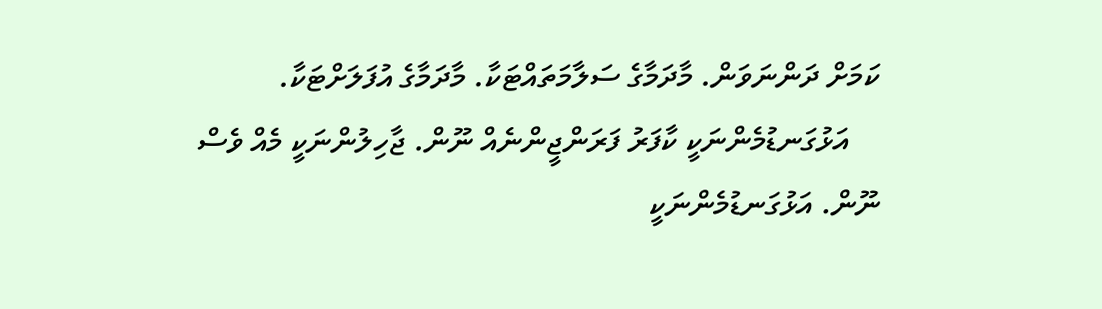ކަމަށް ދަންނަވަން. މާދަމާގެ ސަލާމަތައްޓަކާ. މާދަމާގެ އުފަލަށްޓަކާ.
    އަޅުގަނޑުމެންނަކީ ކާފަރު ފަރަންޖީންނެއް ނޫން. ޖާހިލުންނަކީ މެއް ވެސް ނޫން. އަޅުގަނޑުމެންނަކީ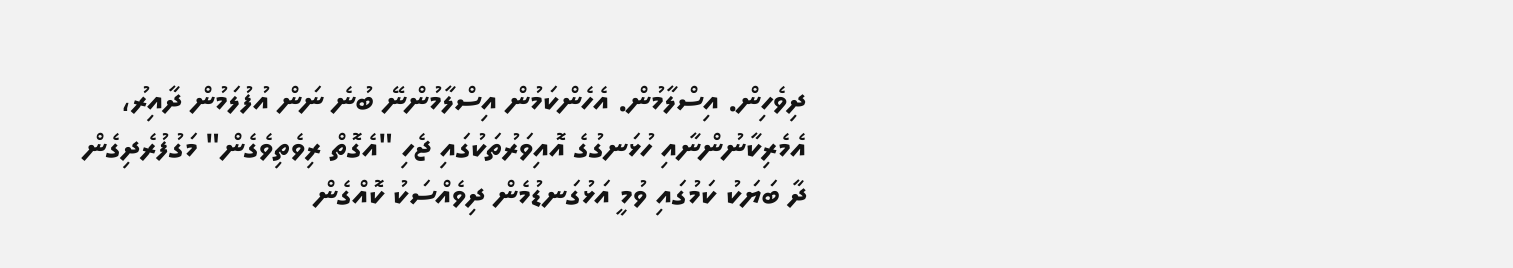ދިވެހިން. އިސްލާމުން. އެހެންކަމުން އިސްލާމުންނޭ ބުނެ ނަން އުފުލަމުން ދާއިރު، އެމެރިކާނުންނާއި ހުޅަނގުގެ އޮއިވަރުތަކުގައި ޖެހި "އެގޮތް ރިވެތިވެގެން" މަގުފުރެދިގެން ދާ ބަޔަކު ކަމުގައި ވުމީ އަޅުގަނޑުމެން ދިވެއްސަކު ކޮއްގެން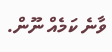ވާނެ ކަމެއް ނޫން.